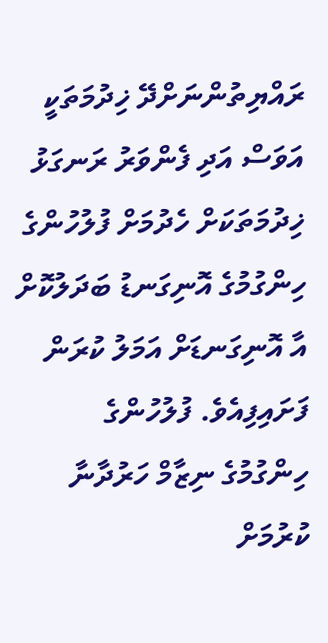ރައްޔިތުންނަށްދޭ ޚިދުމަތަކީ އަވަސް އަދި ފެންވަރު ރަނގަޅު ޚިދުމަތަކަށް ހެދުމަށް ފުލުހުންގެ ހިންގުމުގެ އޮނިގަނޑު ބަދަލުކޮށް އާ އޮނިގަނޑަށް އަމަލު ކުރަން ފަށައިފިއެވެ. ފުލުހުންގެ ހިންގުމުގެ ނިޒާމް ހަރުދާނާ ކުރުމަށް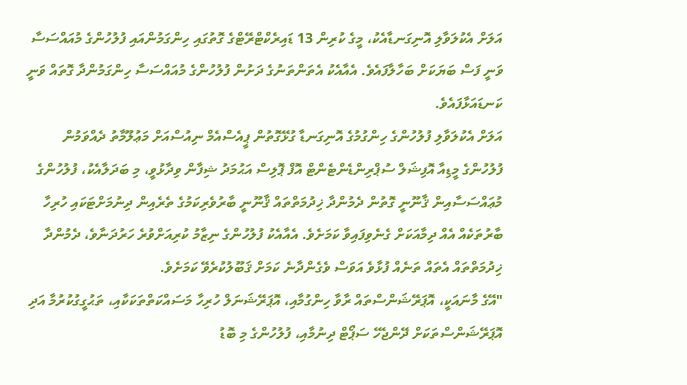އަލަށް އެކުލަވާލި އޮނިގަނޑާއެކު، މީގެ ކުރިން 13 ޑައިރެކްޓްރޭޓްގެ ގޮތުގައި ހިންގަމުންއައި ފުލުހުންގެ މުއައްސަސާ ވަނީ ފަސް ބަޔަކަށް ބަހާލާފައެވެ. އެއާއެކު އެތަންތަނުގެ ދަށުން ފުލުހުންގެ މުއައްސަސާ ހިންގަމުންދާ ގޮތައް ވަނީ ކަނޑައަޅާފައެވެ.
އަލަށް އެކުލަވާލި ފުލުހުންގެ ހިންގުމުގެ އޮނިގަނޑާ ގުޅޭގޮތުން ޕީއެސްއެމް ނިއުސްއަށް މަޢުލޫމާތު ދެއްވަމުން ފުލުހުންގެ މީޑިއާ އޮފިޝަލް ސުޕްރިންޑެންޓެންޓް އޮފް ޕޮލިސް އަޙުމަދު ޝިފާން ވިދާޅުވީ، މި ބަދަލާއެކު، ފުލުހުންގެ މުޢައްސަސާއިން ޤާނޫނީ ގޮތުން ދެމުންދާ ޚިދުމަތްތައް ޤާނޫނީ ބާރުވެރިކަމުގެ ތެރެއިން ދިނުމަށްޓަކައި ހުރިހާ ބާރުތަކެއް އެއް ދިމާއަކަށް ގެނެވިފައިވާ ކަމަށެވެ. އެއާއެކު ފުލުހުންގެ ނިޒާމު ކުރިއަށްވުރެ ހަރުދަނާވެ، ދެމުންދާ ޚިދުމަތްތައް އެތައް ތަނެއް ފުޅާވެ އަވަސް ވެގެންދާނެ ކަމަށް ޤަބޫލުކުރެވޭ ކަމަށެވެ.
"އޭގެ މާނައަކީ، އޮޕަރޭޝަންސްތައް ރާވާ ހިންގުމާއި، އޮޕަރޭޝަނަލް ހުރިހާ މަސައްކަތްތަކަކާއި، ތަޙުގީގުކުރުމާ އަދި އޮޕަރޭޝަންސްތަކަށް ދޭންޖެހޭ ސަޕޯޓް ދިނުމާއި، ފުލުހުންގެ މި ބޮޑު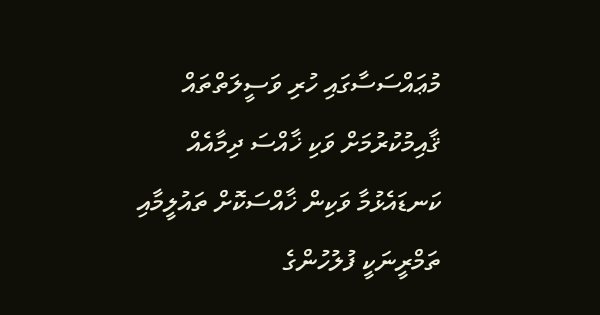މުޢައްސަސާގައި ހުރި ވަސީލަތްތައް ޤާއިމުކުރުމަށް ވަކި ޚާއްސަ ދިމާއެއް ކަނޑައެޅުމާ ވަކިން ޚާއްސަކޮށް ތައުލީމާއި ތަމްރީނަކީ ފުލުހުންގެ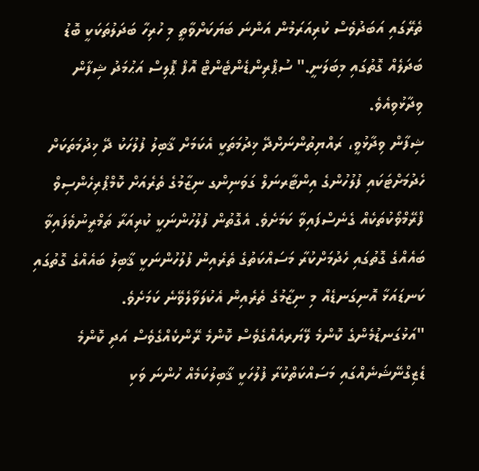ތެރޭގައި އަބަދުވެސް ކުރިއަރަމުން އަންނަ ބަޔަކަށްވާތީ މި ހުރިހާ ބަދަލުތަކަކީ ބޮޑު ބަދަލެއް ގޮތުގައި މިބަލަނީ." ސުޕްރިންޑެންޓެންޓް އޮފް ޕޮލިސް އަޙުމަދު ޝިފާން ވިދާޅުވިއެވެ.
ޝިފާން ވިދާޅުވީ، ރައްޔިތުންނަށްދޭ ޚިދުމަތަކީ އެކަމަށް ޤާބިލު ފުލުހަކު ދޭ ޚިދުމަތަކަށް ހެދުމަށްޓަކައި ފުލުހުންގެ އިންޓާރނަލް ގަވަނިންގ ނިޒާމުގެ ތެރެއަށް ކޮމްޕްރިހެންސިވް ފްރޭމްވޯކުތަކެއް ގެނެސްފައިވާ ކަމަށެވެ. އެގޮތުން ފުލުހުންނަކީ ކުރިއަރާ ތަމްރީނުވެފައިވާ ބައެއްގެ ގޮތުގައި ހެދުމަށްކުރާ މަސައްކަތުގެ ތެރެއިން ފުލުހުންނަކީ ޤާބިލު ބައެއްގެ ގޮތުގައި ކަނޑައަޅާ އޮނިގަނޑެއް މި ނިޒާމުގެ ތެރެއިން އެކުލަވާލެވޭނެ ކަމަށެވެ.
"އަޅުގަނޑުމެންގެ ކޮންމެ ލޭޔަރއެއްގެވެސް ކޮންމެ ރޭންކެއްގެވެސް އަދި ކޮންމެ ޑެޒިގްނޭޝަނެއްގައި މަސައްކަތްކުރާ ފުލުހަކީ ޤާބިލުކަމެއް ހުންނަ ވަކި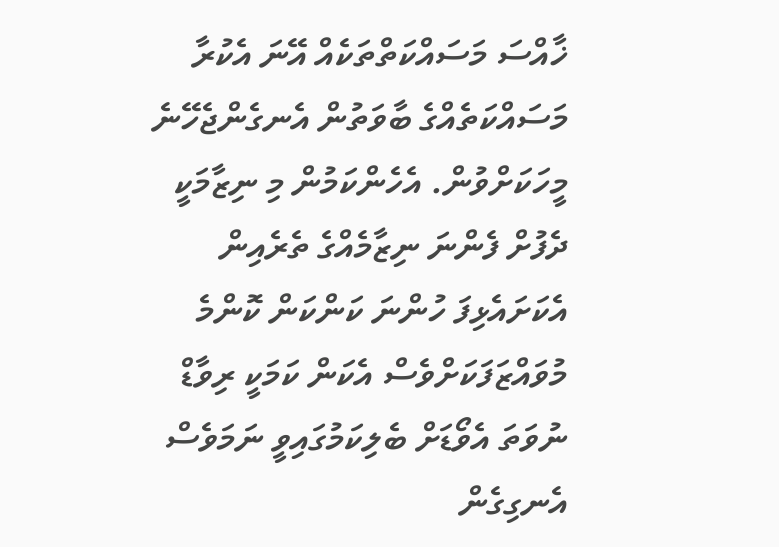ޚާއްސަ މަސައްކަތްތަކެއް އޭނަ އެކުރާ މަސައްކަތެއްގެ ބާވަތުން އެނގެންޖެހޭނެ މީހަކަށްވުން. އެހެންކަމުން މި ނިޒާމަކީ ދެފުށް ފެންނަ ނިޒާމެއްގެ ތެރެއިން އެކަށައެޅިފަ ހުންނަ ކަންކަން ކޮންމެ މުވައްޒަފަކަށްވެސް އެކަން ކަމަކީ ރިވާޑް ނުވަތަ އެވޯޑަށް ބެލިކަމުގައިވީ ނަމަވެސް އެނގިގެން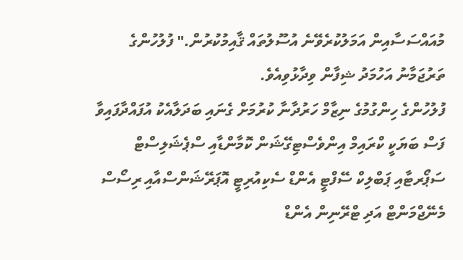މުއައްސަސާއިން އަމަލުކުރެވޭނެ އުސޫލުތައް ޤާއިމުކުރުން." ފުލުހުންގެ ތަރުޖަމާނު އަހުމަދު ޝިފާން ވިދާޅުވިއެވެ.
ފުލުހުންގެ ހިންގުމުގެ ނިޒާމް ހަރުދާނާ ކުރުމަށް ގެނައި ބަދަލާއެކު އުފައްދާފައިވާ ފަސް ބަޔަކީ ކްރައިމް އިންވެސްޓިގޭޝަން ކޮމާންޑާއި ސްޕެޝަލިސްޓް ސަޕޯރޓާއި ޕަބްލިކް ސޭފްޓީ އެންޑް ސެކިއުރިޓީ އޮޕަރޭޝަންސްއާއި ރިސޯސް މެނޭޖްމަންޓް އަދި ޓްރޭނިން އެންޑް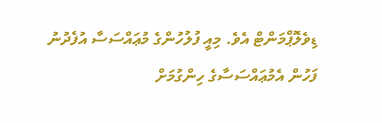ޑިވެލޮޕްމަންޓް އެވެ. މިއީ ފުލުހުންގެ މުޢައްސަސާ އުފެދުނު ފަހުން އެމުޢައްސަސާގެ ހިންގުމަށް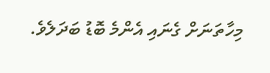މިހާތަނަށް ގެނައި އެންމެ ބޮޑު ބަދަލެވެ.